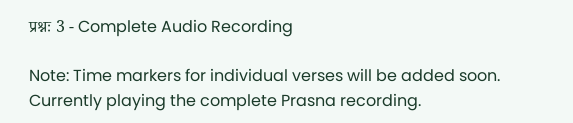प्रश्नः 3 - Complete Audio Recording

Note: Time markers for individual verses will be added soon. Currently playing the complete Prasna recording.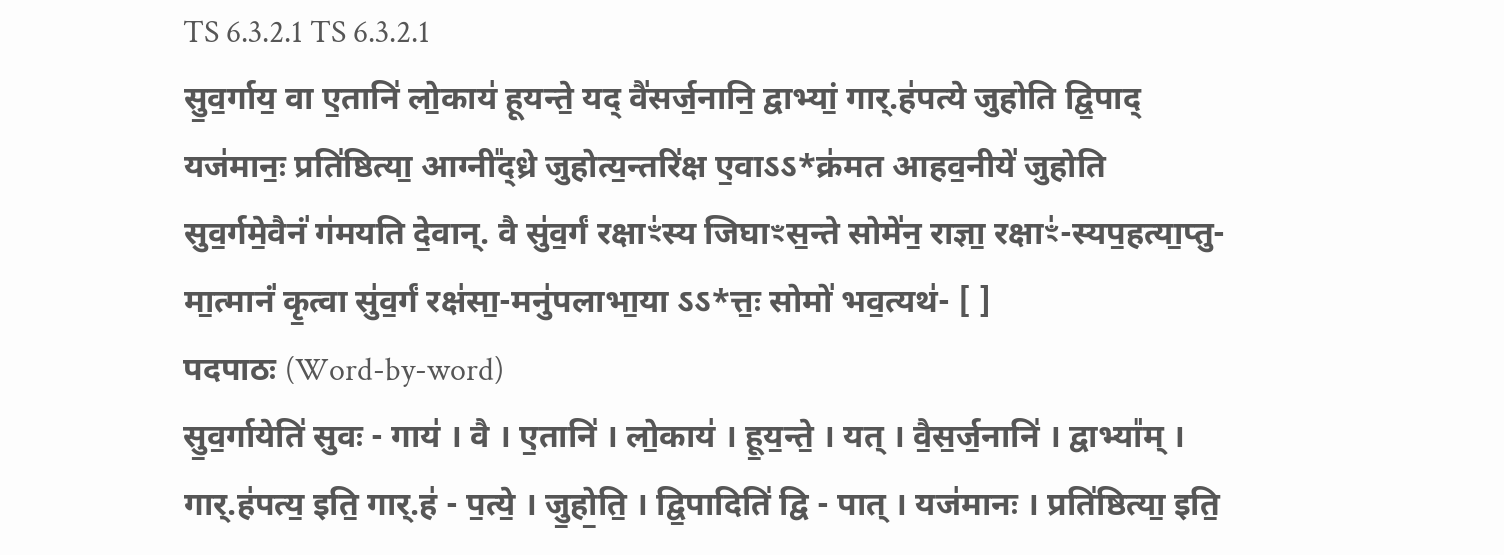TS 6.3.2.1 TS 6.3.2.1
सु॒व॒र्गाय॒ वा ए॒तानि॑ लो॒काय॑ हूयन्ते॒ यद् वै॑सर्ज॒नानि॒ द्वाभ्यां॒ गार्.ह॑पत्ये जुहोति द्वि॒पाद् यज॑मानः॒ प्रति॑ष्ठित्या॒ आग्नी᳚द्ध्रे जुहोत्य॒न्तरि॑क्ष ए॒वाऽऽ*क्र॑मत आहव॒नीये॑ जुहोति सुव॒र्गमे॒वैनं॑ ग॑मयति दे॒वान्. वै सु॑व॒र्गं रक्षाꣳ॑स्य जिघाꣳस॒न्ते सोमे॑न॒ राज्ञा॒ रक्षाꣳ॑-स्यप॒हत्या॒प्तु-मा॒त्मानं॑ कृ॒त्वा सु॑व॒र्गं रक्ष॑सा॒-मनु॑पलाभा॒या ऽऽ*त्तः॒ सोमो॑ भव॒त्यथ॑- [ ]
पदपाठः (Word-by-word)
सु॒व॒र्गायेति॑ सुवः - गाय॑ । वै । ए॒तानि॑ । लो॒काय॑ । हू॒य॒न्ते॒ । यत् । वै॒स॒र्ज॒नानि॑ । द्वाभ्या᳚म् । गार्.ह॑पत्य॒ इति॒ गार्.ह॑ - प॒त्ये॒ । जु॒हो॒ति॒ । द्वि॒पादिति॑ द्वि - पात् । यज॑मानः । प्रति॑ष्ठित्या॒ इति॒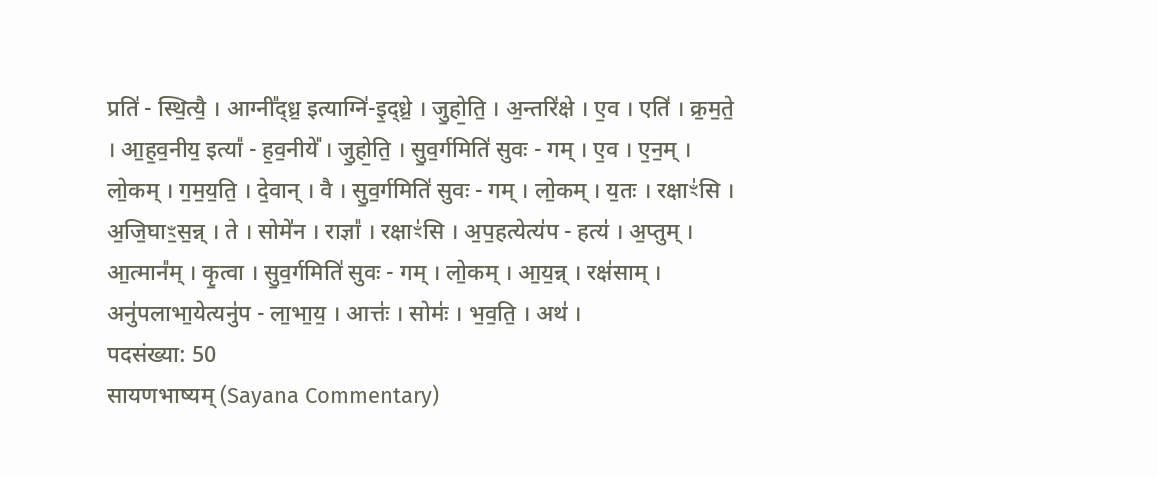प्रति॑ - स्थि॒त्यै॒ । आग्नी᳚द्ध्र॒ इत्याग्नि॑-इ॒द्ध्रे॒ । जु॒हो॒ति॒ । अ॒न्तरि॑क्षे । ए॒व । एति॑ । क्र॒म॒ते॒ । आ॒ह॒व॒नीय॒ इत्या᳚ - ह॒व॒नीये᳚ । जु॒हो॒ति॒ । सु॒व॒र्गमिति॑ सुवः - गम् । ए॒व । ए॒न॒म् । लो॒कम् । ग॒म॒य॒ति॒ । दे॒वान् । वै । सु॒व॒र्गमिति॑ सुवः - गम् । लो॒कम् । य॒तः । रक्षाꣳ॑सि । अ॒जि॒घाꣳ॒स॒न्न् । ते । सोमे॑न । राज्ञा᳚ । रक्षाꣳ॑सि । अ॒प॒हत्येत्य॑प - हत्य॑ । अ॒प्तुम् । आ॒त्मान᳚म् । कृ॒त्वा । सु॒व॒र्गमिति॑ सुवः - गम् । लो॒कम् । आ॒य॒न्न् । रक्ष॑साम् । अनु॑पलाभा॒येत्यनु॑प - ला॒भा॒य॒ । आत्तः॑ । सोमः॑ । भ॒व॒ति॒ । अथ॑ ।
पदसंख्या: 50
सायणभाष्यम् (Sayana Commentary)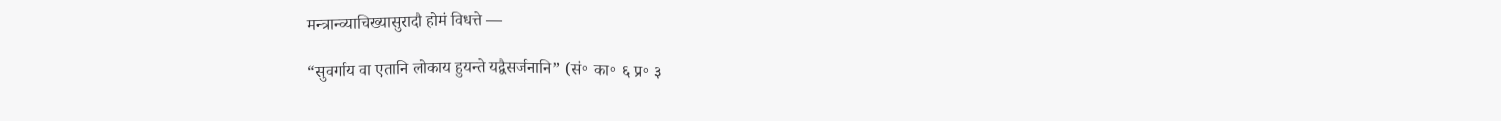मन्त्रान्व्याचिख्यासुरादौ होमं विधत्ते —

“सुवर्गाय वा एतानि लोकाय हुयन्ते यद्वैसर्जनानि” (सं॰ का॰ ६ प्र॰ ३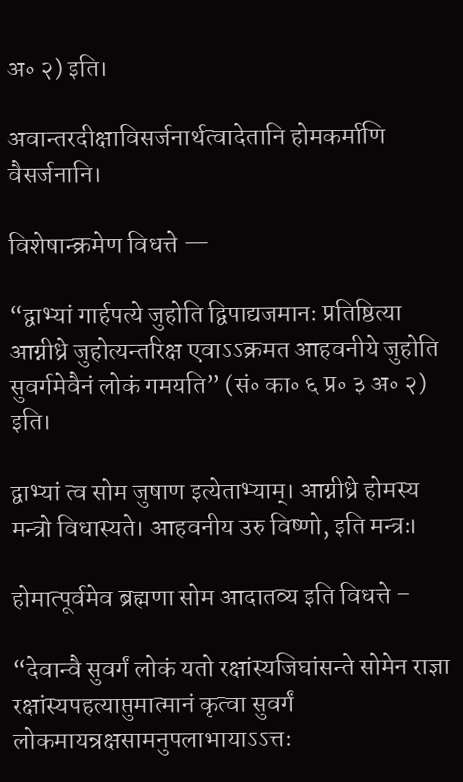अ॰ २) इति।

अवान्तरदीक्षाविसर्जनार्थत्वादेतानि होमकर्माणि वैसर्जनानि।

विशेषान्क्रमेण विधत्ते —

“द्वाभ्यां गार्हपत्ये जुहोति द्विपाद्यजमानः प्रतिष्ठित्या आग्नीध्रे जुहोत्यन्तरिक्ष एवाऽऽक्रमत आहवनीये जुहोति सुवर्गमेवैनं लोकं गमयति” (सं॰ का॰ ६ प्र॰ ३ अ॰ २) इति।

द्वाभ्यां त्व सोम जुषाण इत्येताभ्याम्। आग्नीध्रे होमस्य मन्त्रो विधास्यते। आहवनीय उरु विष्णो, इति मन्त्रः।

होमात्पूर्वमेव ब्रह्मणा सोम आदातव्य इति विधत्ते –

“देवान्वै सुवर्गं लोकं यतो रक्षांस्यजिघांसन्ते सोमेन राज्ञा रक्षांस्यपहत्याप्तुमात्मानं कृत्वा सुवर्गं लोकमायन्रक्षसामनुपलाभायाऽऽत्तः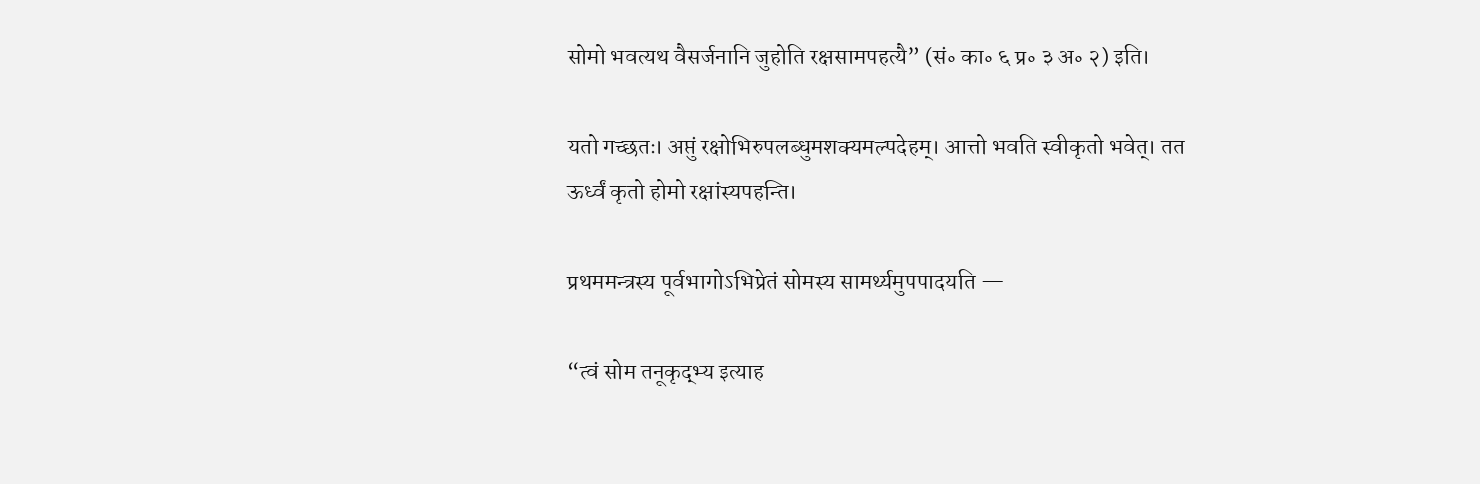सोमो भवत्यथ वैसर्जनानि जुहोति रक्षसामपहत्यै” (सं॰ का॰ ६ प्र॰ ३ अ॰ २) इति।

यतो गच्छतः। अप्तुं रक्षोभिरुपलब्धुमशक्यमल्पदेहम्। आत्तो भवति स्वीकृतो भवेत्। तत ऊर्ध्वं कृतो होमो रक्षांस्यपहन्ति।

प्रथममन्त्रस्य पूर्वभागोऽभिप्रेतं सोमस्य सामर्थ्यमुपपादयति —

“त्वं सोम तनूकृद्भ्य इत्याह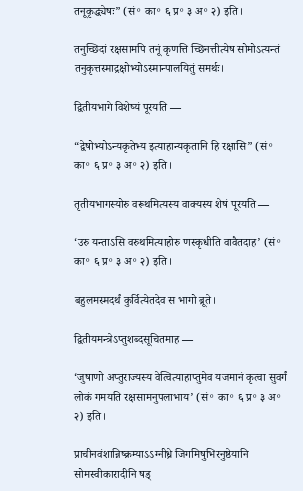तनूकृद्ध्येषः” (सं॰ का॰ ६ प्र॰ ३ अ॰ २) इति।

तनुच्छिदां रक्षसामपि तनूं कृणत्ति च्छिनत्तीत्येष सोमोऽत्यन्तं तनुकृत्तस्माद्रक्षोभ्योऽस्मान्पालयितुं समर्थः।

द्वितीयभागे विशेष्यं पूरयति —

“द्वेषोभ्योऽन्यकृतेभ्य इत्याहान्यकृतानि हि रक्षासि” (सं॰ का॰ ६ प्र॰ ३ अ॰ २) इति।

तृतीयभागस्योरु वरूथमित्यस्य वाक्यस्य शेषं पूरयति —

‘उरु यन्ताऽसि वरुथमित्याहोरु णस्कृधीति वावैतदाह’ (सं॰ का॰ ६ प्र॰ ३ अ॰ २) इति।

बहुलमस्मदर्थं कुर्वित्येतदेव स भागो ब्रूते।

द्वितीयमन्त्रेऽप्तुशब्दसूचितमाह —

‘जुषाणो अप्तुराज्यस्य वेत्वित्याहाप्तुमेव यजमानं कृत्वा सुवर्गं लोकं गमयति रक्षसामनुपलाभाय’ (सं॰ का॰ ६ प्र॰ ३ अ॰ २) इति।

प्राचीनवंशान्निष्क्रम्याऽऽग्नीध्रे जिगमिषुभिरनुष्ठेयानि सोमस्वीकारादीनि षड्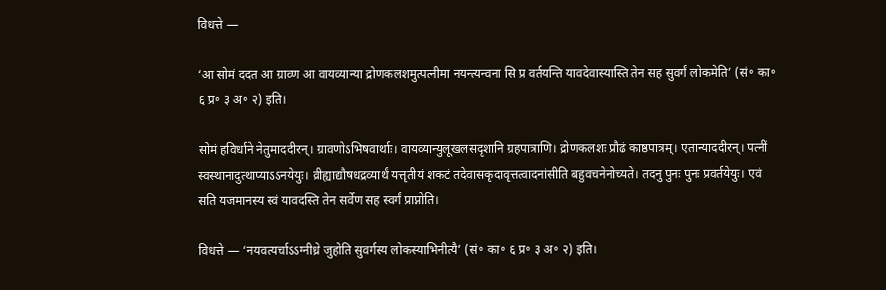विधत्ते —

‘आ सोमं ददत आ ग्राव्ण आ वायव्यान्या द्रोणकलशमुत्पत्नीमा नयन्त्यन्वना सि प्र वर्तयन्ति यावदेवास्यास्ति तेन सह सुवर्गं लोकमेति’ (सं॰ का॰ ६ प्र॰ ३ अ॰ २) इति।

सोमं हविर्धाने नेतुमाददीरन्। ग्रावणोऽभिषवार्थाः। वायव्यान्युलूखलसदृशानि ग्रहपात्राणि। द्रोणकलशः प्रौढं काष्ठपात्रम्। एतान्याददीरन्। पत्नीं स्वस्थानादुत्थाप्याऽऽनयेयुः। व्रीह्याद्यौषधद्रव्यार्थं यत्तृतीयं शकटं तदेवासकृदावृत्तत्वादनांसीति बहुवचनेनोच्यते। तदनु पुनः पुनः प्रवर्तयेयुः। एवं सति यजमानस्य स्वं यावदस्ति तेन सर्वेण सह स्वर्गं प्राप्नोति।

विधत्ते — ‘नयवत्यर्चाऽऽग्नीध्रे जुहोति सुवर्गस्य लोकस्याभिनीत्यै’ (सं॰ का॰ ६ प्र॰ ३ अ॰ २) इति।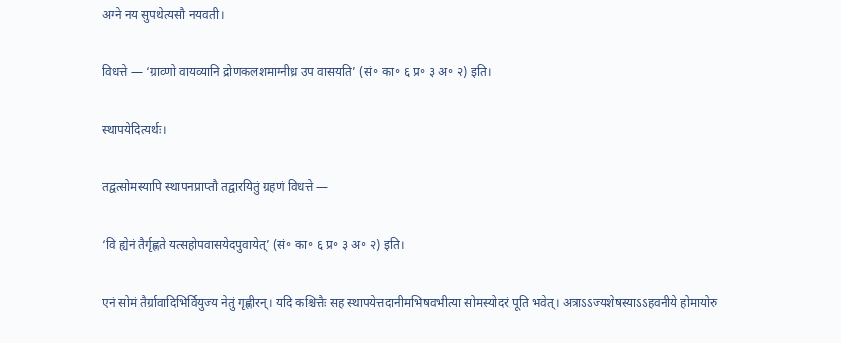अग्ने नय सुपथेत्यसौ नयवती।

विधत्ते — ‘ग्राव्णो वायव्यानि द्रोणकलशमाग्नीध्र उप वासयति’ (सं॰ का॰ ६ प्र॰ ३ अ॰ २) इति।

स्थापयेदित्यर्थः।

तद्वत्सोमस्यापि स्थापनप्राप्तौ तद्वारयितुं ग्रहणं विधत्ते —

‘वि ह्येनं तैर्गृह्णते यत्सहोपवासयेदपुवायेत्’ (सं॰ का॰ ६ प्र॰ ३ अ॰ २) इति।

एनं सोमं तैर्ग्रावादिभिर्वियुज्य नेतुं गृह्णीरन्। यदि कश्चित्तैः सह स्थापयेत्तदानीमभिषवभीत्या सोमस्योदरं पूति भवेत्। अत्राऽऽज्यशेषस्याऽऽहवनीये होमायोरु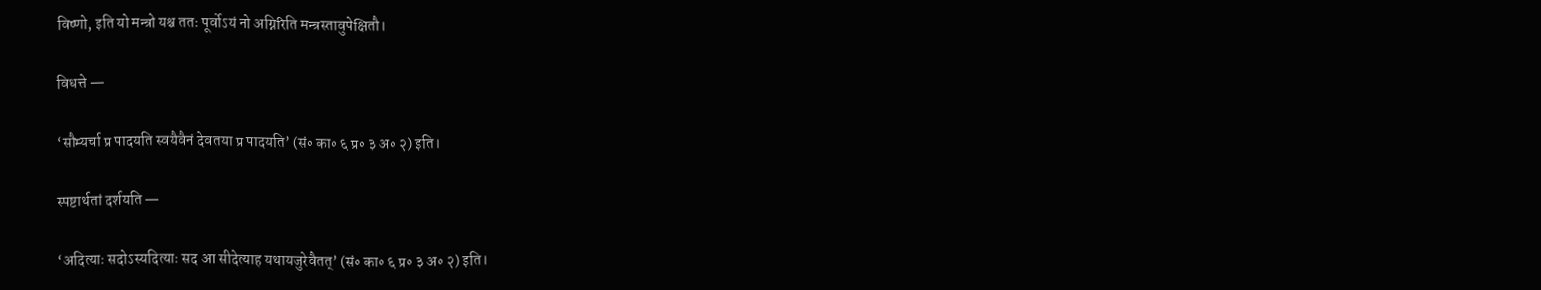विष्णो, इति यो मन्त्रो यश्च ततः पूर्वोऽयं नो अग्निरिति मन्त्रस्तावुपेक्षितौ।

विधत्ते —

‘सौम्यर्चा प्र पादयति स्वयैवैनं देवतया प्र पादयति’ (सं॰ का॰ ६ प्र॰ ३ अ॰ २) इति।

स्पष्टार्थतां दर्शयति —

‘अदित्याः सदोऽस्यदित्याः सद आ सीदेत्याह यथायजुरेवैतत्’ (सं॰ का॰ ६ प्र॰ ३ अ॰ २) इति।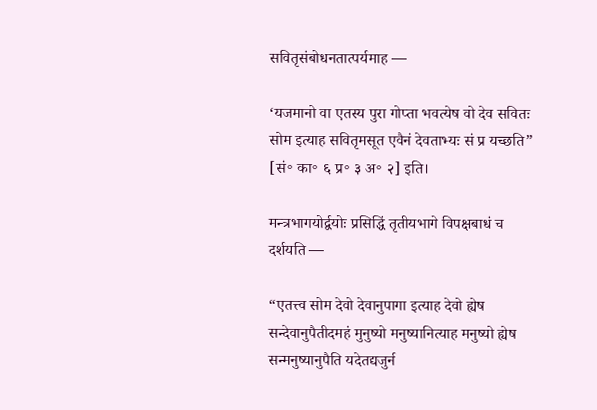सवितृसंबोधनतात्पर्यमाह —

‘यजमानो वा एतस्य पुरा गोप्ता भवत्येष वो देव सवितः सोम इत्याह सवितृमसूत एवैनं देवताभ्यः सं प्र यच्छति” [सं॰ का॰ ६ प्र॰ ३ अ॰ २] इति।

मन्त्रभागयोर्द्वयोः प्रसिद्धिं तृतीयभागे विपक्षबाधं च दर्शयति —

“एतत्त्व सोम देवो देवानुपागा इत्याह देवो ह्येष सन्देवानुपैतीदमहं मुनुष्यो मनुष्यानित्याह मनुष्यो ह्येष सन्मनुष्यानुपैति यदेतद्यजुर्न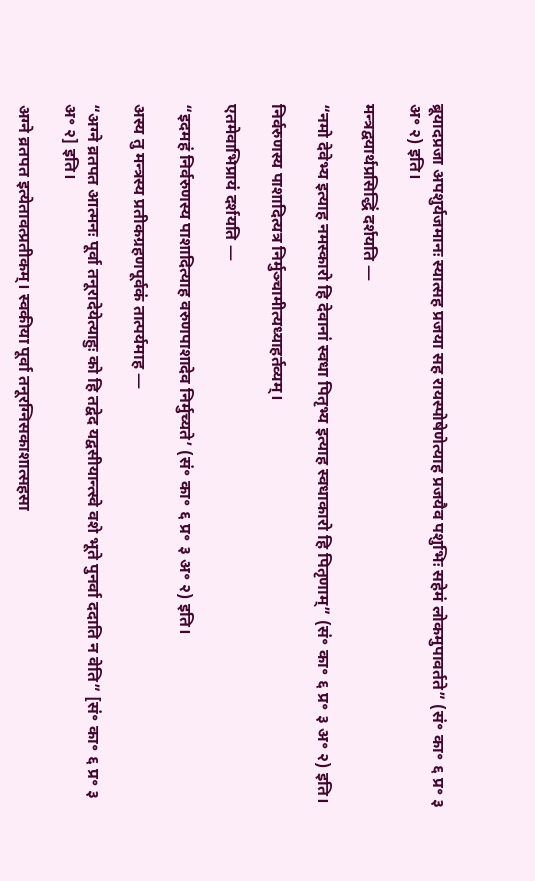ब्रूयादप्रजा अपशुर्यजमानः स्यात्सह प्रजया सह रायस्पोषेणेत्याह प्रजयैव पशुभिः सहेमं लोकमुपावर्तते” (सं॰ का॰ ६ प्र॰ ३ अ॰ २) इति।

मन्त्रद्वयार्थप्रसिद्धिं दर्शयति —

“नमो देवेभ्य इत्याह नमस्कारो हि देवानां स्वधा पितृभ्य इत्याह स्वधाकारो हि पितृणाम्” (सं॰ का॰ ६ प्र॰ ३ अ॰ २) इति।

निर्वरुणस्य पाशादित्यत्र निर्मुञ्चामीत्यध्याहर्तव्यम्।

एतमेवाभिप्रायं दर्शयति —

“इदमहं निर्वरुणस्य पाशादित्याह वरुणपाशादेव निर्मुच्यते’ (सं॰ का॰ ६ प्र॰ ३ अ॰ २) इति।

अस्य तु मन्त्रस्य प्रतीकग्रहणपूर्वकं तात्पर्यमाह —

“अग्ने व्रतपत आत्मनः पूर्वा तनूरादेयेत्याहुः को हि तद्वेद यद्वसीयान्त्स्वे वशे भूते पुनर्वा ददाति न वेति” [सं॰ का॰ ६ प्र॰ ३ अ॰ २] इति।

अग्ने व्रतपत इत्येतावत्प्रतीकम्। स्वकीया पूर्वा तनूरग्निसकाशात्सहसा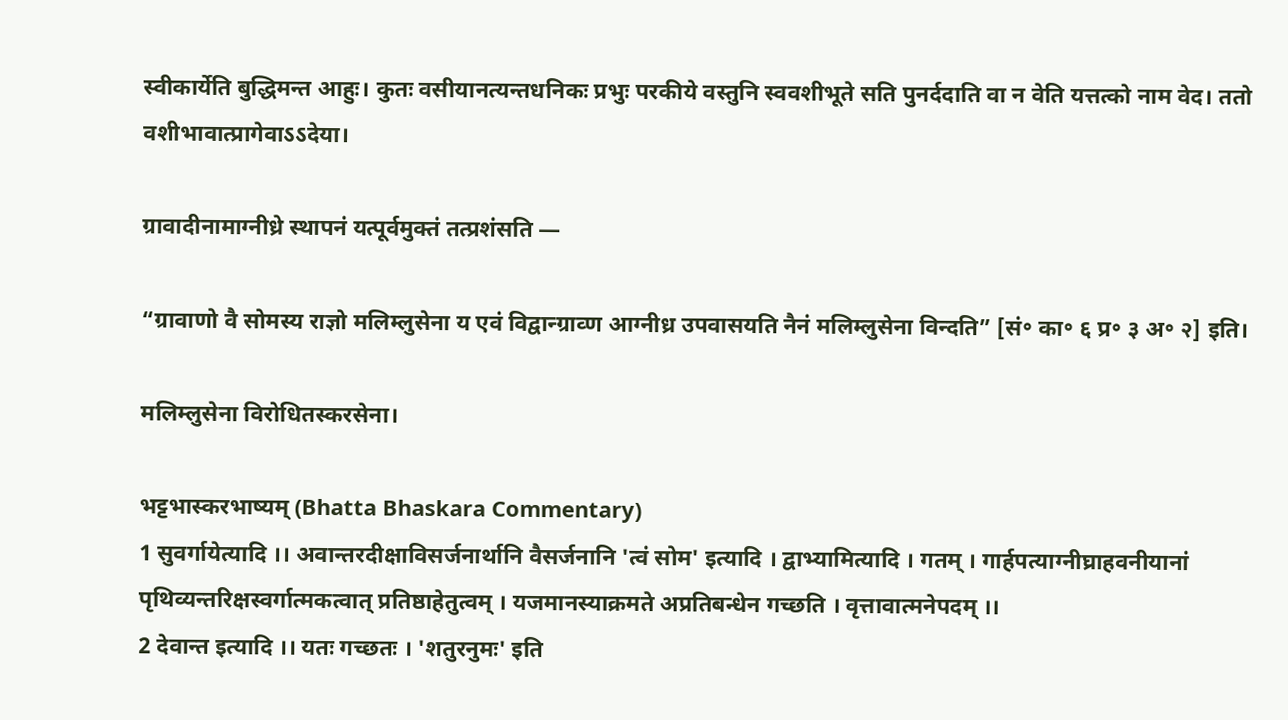स्वीकार्येति बुद्धिमन्त आहुः। कुतः वसीयानत्यन्तधनिकः प्रभुः परकीये वस्तुनि स्ववशीभूते सति पुनर्ददाति वा न वेति यत्तत्को नाम वेद। ततो वशीभावात्प्रागेवाऽऽदेया।

ग्रावादीनामाग्नीध्रे स्थापनं यत्पूर्वमुक्तं तत्प्रशंसति —

“ग्रावाणो वै सोमस्य राज्ञो मलिम्लुसेना य एवं विद्वान्ग्राव्ण आग्नीध्र उपवासयति नैनं मलिम्लुसेना विन्दति” [सं॰ का॰ ६ प्र॰ ३ अ॰ २] इति।

मलिम्लुसेना विरोधितस्करसेना।

भट्टभास्करभाष्यम् (Bhatta Bhaskara Commentary)
1 सुवर्गायेत्यादि ।। अवान्तरदीक्षाविसर्जनार्थानि वैसर्जनानि 'त्वं सोम' इत्यादि । द्वाभ्यामित्यादि । गतम् । गार्हपत्याग्नीघ्राहवनीयानां पृथिव्यन्तरिक्षस्वर्गात्मकत्वात् प्रतिष्ठाहेतुत्वम् । यजमानस्याक्रमते अप्रतिबन्धेन गच्छति । वृत्तावात्मनेपदम् ।।
2 देवान्त इत्यादि ।। यतः गच्छतः । 'शतुरनुमः' इति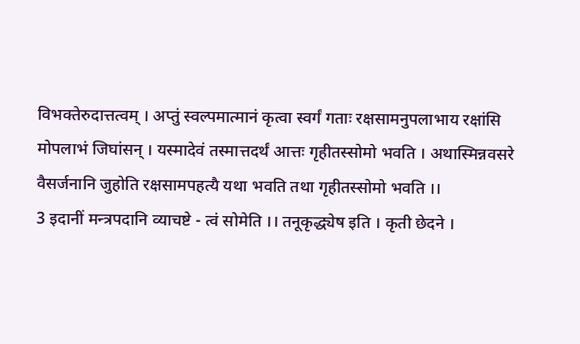विभक्तेरुदात्तत्वम् । अप्तुं स्वल्पमात्मानं कृत्वा स्वर्गं गताः रक्षसामनुपलाभाय रक्षांसि मोपलाभं जिघांसन् । यस्मादेवं तस्मात्तदर्थं आत्तः गृहीतस्सोमो भवति । अथास्मिन्नवसरे वैसर्जनानि जुहोति रक्षसामपहत्यै यथा भवति तथा गृहीतस्सोमो भवति ।।
3 इदानीं मन्त्रपदानि व्याचष्टे - त्वं सोमेति ।। तनूकृद्ध्येष इति । कृती छेदने ।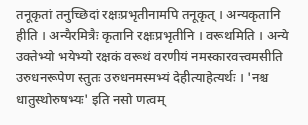तनूकृतां तनुच्छिदां रक्षःप्रभृतीनामपि तनूकृत् । अन्यकृतानि हीति । अन्यैरमित्रैः कृतानि रक्षःप्रभृतीनि । वरूथमिति । अन्ये उक्तेभ्यो भयेभ्यो रक्षकं वरूथं वरणीयं नमस्कारवत्त्वमसीति उरुधनरूपेण स्तुतः उरुधनमस्मभ्यं देहीत्याहेत्यर्थः । 'नश्च धातुस्थोरुषभ्यः' इति नसो णत्वम्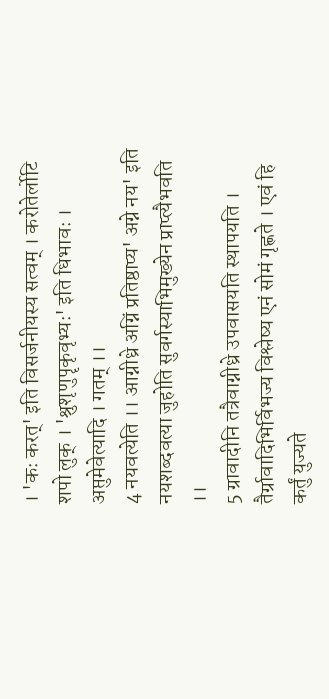। 'कः करत्' इति विसर्जनीयस्य सत्वम् । करोतेर्लोटि शपो लुक् । 'श्रुशृणुपॄकृवृभ्यः' इति धिभावः । अप्तुमेवेत्यादि । गतम् ।।
4 नयवत्येति ।। आग्नीध्रे अग्निं प्रतिष्ठाप्य' अग्ने नय' इति नयशब्दवत्या जुहोति सुवर्गस्याभिमुख्येन प्राप्त्यैभवति ।।
5 ग्रावादीनि तत्रैवाग्नीध्रे उपवासयति स्थापयति । तैर्ग्रावादिभिर्विभज्य विश्लेष्य एनं सोमं गृह्णते । एवं हि कर्तुं युज्यते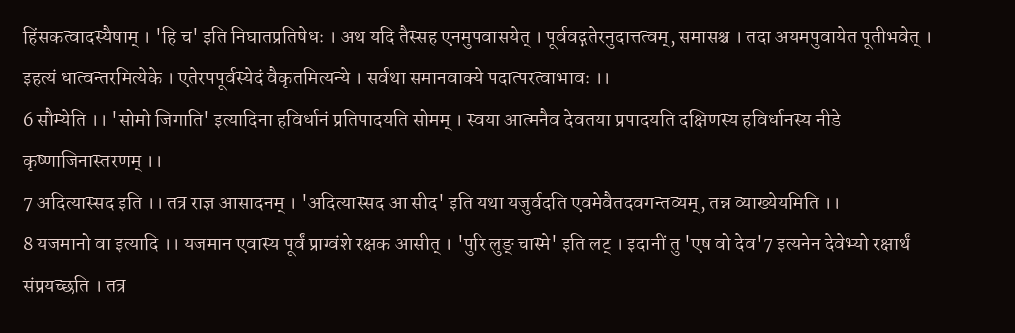हिंसकत्वादस्यैषाम् । 'हि च' इति निघातप्रतिषेधः । अथ यदि तैस्सह एनमुपवासयेत् । पूर्ववद्गतेरनुदात्तत्वम्, समासश्च । तदा अयमपुवायेत पूतीभवेत् । इहत्यं धात्वन्तरमित्येके । एतेरपपूर्वस्येदं वैकृतमित्यन्ये । सर्वथा समानवाक्ये पदात्परत्वाभावः ।।
6 सौम्येति ।। 'सोमो जिगाति' इत्यादिना हविर्धानं प्रतिपादयति सोमम् । स्वया आत्मनैव देवतया प्रपादयति दक्षिणस्य हविर्धानस्य नीडे कृष्णाजिनास्तरणम् ।।
7 अदित्यास्सद इति ।। तत्र राज्ञ आसादनम् । 'अदित्यास्सद आ सीद' इति यथा यजुर्वदति एवमेवैतदवगन्तव्यम्, तन्न व्याख्येयमिति ।।
8 यजमानो वा इत्यादि ।। यजमान एवास्य पूर्वं प्राग्वंशे रक्षक आसीत् । 'पुरि लुङ् चास्मे' इति लट् । इदानीं तु 'एष वो देव'7 इत्यनेन देवेभ्यो रक्षार्थं संप्रयच्छति । तत्र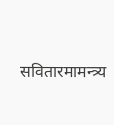सवितारमामन्त्र्य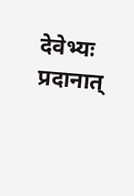देवेभ्यः प्रदानात्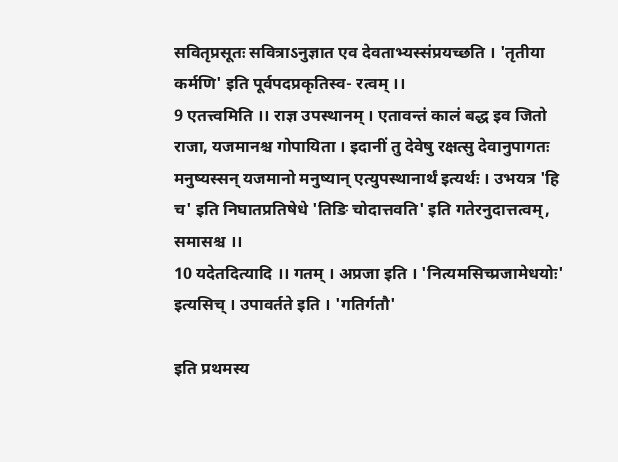सवितृप्रसूतः सवित्राऽनुज्ञात एव देवताभ्यस्संप्रयच्छति । 'तृतीया कर्मणि' इति पूर्वपदप्रकृतिस्व- रत्वम् ।।
9 एतत्त्वमिति ।। राज्ञ उपस्थानम् । एतावन्तं कालं बद्ध इव जितो राजा, यजमानश्च गोपायिता । इदानीं तु देवेषु रक्षत्सु देवानुपागतः मनुष्यस्सन् यजमानो मनुष्यान् एत्युपस्थानार्थं इत्यर्थः । उभयत्र 'हि च' इति निघातप्रतिषेधे 'तिङि चोदात्तवति' इति गतेरनुदात्तत्वम्, समासश्च ।।
10 यदेतदित्यादि ।। गतम् । अप्रजा इति । 'नित्यमसिच्प्रजामेधयोः' इत्यसिच् । उपावर्तते इति । 'गतिर्गतौ'

इति प्रथमस्य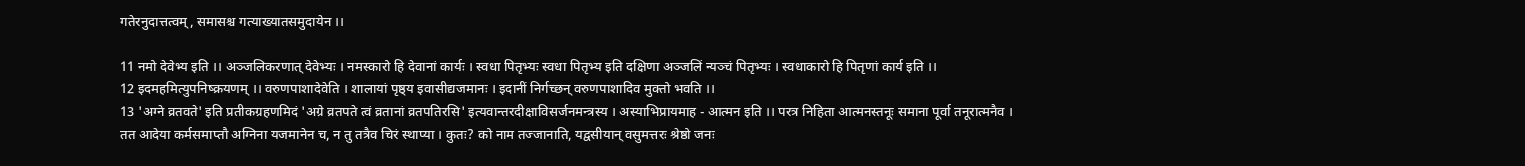गतेरनुदात्तत्वम्, समासश्च गत्याख्यातसमुदायेन ।।

11 नमो देवेभ्य इति ।। अञ्जलिकरणात् देवेभ्यः । नमस्कारो हि देवानां कार्यः । स्वधा पितृभ्यः स्वधा पितृभ्य इति दक्षिणा अञ्जलिं न्यञ्चं पितृभ्यः । स्वधाकारो हि पितृणां कार्य इति ।।
12 इदमहमित्युपनिष्क्रयणम् ।। वरुणपाशादेवेति । शालायां पृष्ठ्य इवासीद्यजमानः । इदानीं निर्गच्छन् वरुणपाशादिव मुक्तो भवति ।।
13 'अग्ने व्रतवते' इति प्रतीकग्रहणमिदं 'अग्रे व्रतपते त्वं व्रतानां व्रतपतिरसि' इत्यवान्तरदीक्षाविसर्जनमन्त्रस्य । अस्याभिप्रायमाह - आत्मन इति ।। परत्र निहिता आत्मनस्तनूः समाना पूर्वा तनूरात्मनैव । तत आदेया कर्मसमाप्तौ अग्निना यजमानेन च, न तु तत्रैव चिरं स्थाप्या । कुतः? को नाम तज्जानाति, यद्वसीयान् वसुमत्तरः श्रेष्ठो जनः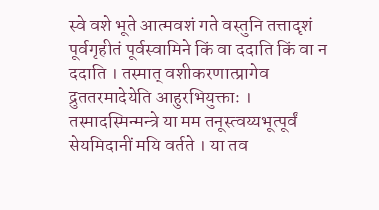स्वे वशे भूते आत्मवशं गते वस्तुनि तत्तादृशं पूर्वगृहीतं पूर्वस्वामिने किं वा ददाति किं वा न ददाति । तस्मात् वशीकरणात्प्रागेव द्रुततरमादेयेति आहुरभियुक्ताः । तस्मादस्मिन्मन्त्रे या मम तनूस्त्वय्यभूत्पूर्वं सेयमिदानीं मयि वर्तते । या तव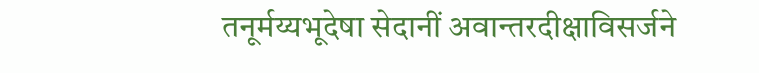तनूर्मय्यभूदेषा सेदानीं अवान्तरदीक्षाविसर्जने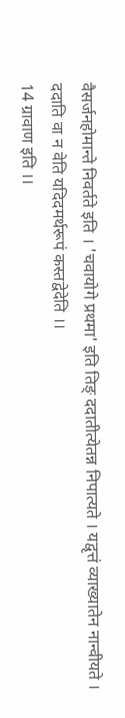वैसर्जनहोमान्ते निवर्तते इति । 'चवायोगे प्रथमा' इति तिङ् ददातीत्येतन्न निपात्यते । यद्वृत्तं व्याख्यातेन नान्वीयते । ददाति वा न वेति यदिदमर्थरूपं कस्तद्वेदेति ।।
14 ग्रावाण इति ।।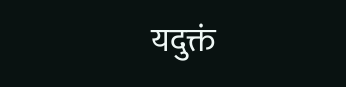यदुक्तं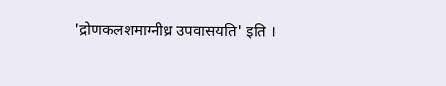'द्रोणकलशमाग्नीध्र उपवासयति' इति ।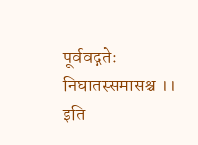पूर्ववद्गतेः निघातस्समासश्च ।।
इति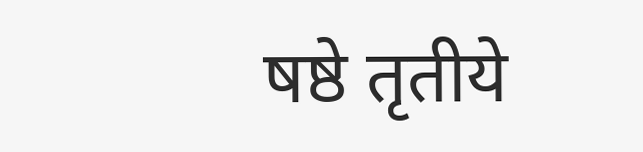षष्ठे तृतीये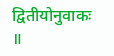द्वितीयोनुवाकः ॥